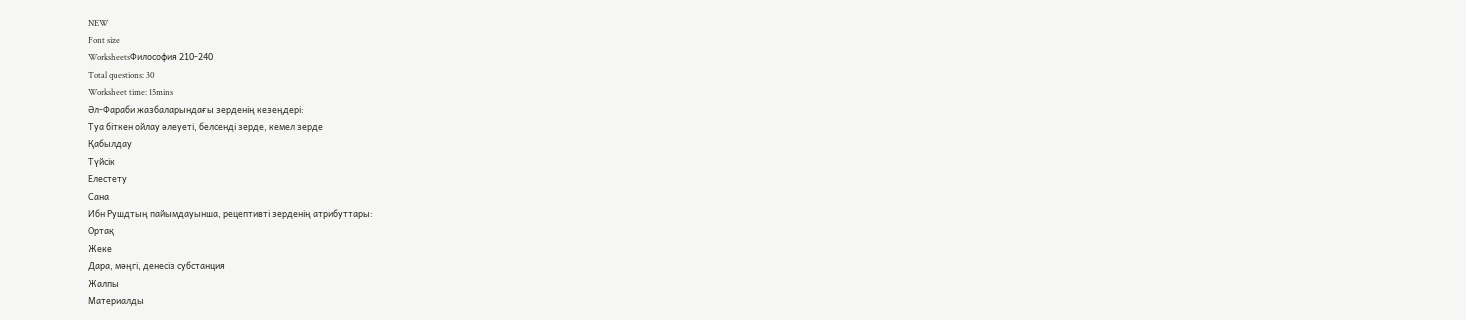NEW
Font size
WorksheetsФилософия 210-240
Total questions: 30
Worksheet time: 15mins
Әл-Фараби жазбаларындағы зерденің кезеңдері:
Туа біткен ойлау әлеуеті, белсенді зерде, кемел зерде
Қабылдау
Түйсік
Елестету
Сана
Ибн Рушдтың пайымдауынша, рецептивті зерденің атрибуттары:
Ортақ
Жеке
Дара, мәңгі, денесіз субстанция
Жалпы
Материалды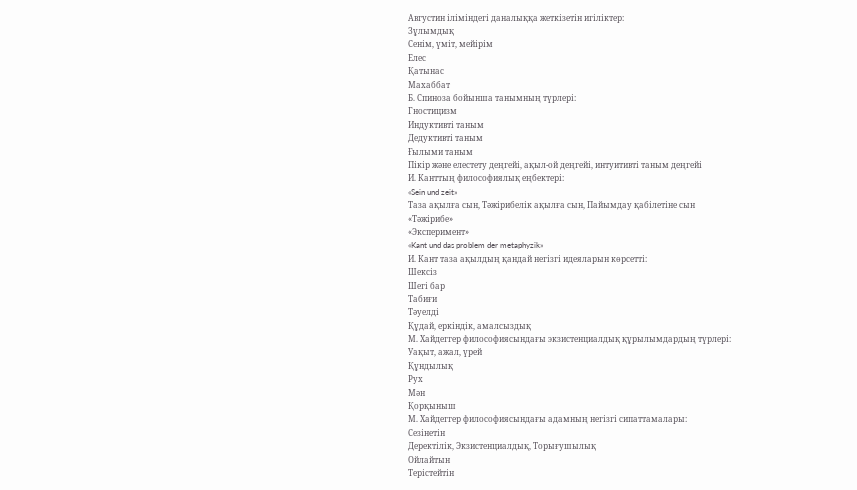Августин іліміндегі даналыққа жеткізетін игіліктер:
Зұлымдық
Сенім, үміт, мейірім
Елес
Қатынас
Махаббат
Б. Спиноза бойынша танымның түрлері:
Гностицизм
Индуктивті таным
Дедуктивті таным
Ғылыми таным
Пікір және елестету деңгейі, ақыл-ой деңгейі, интуитивті таным деңгейі
И. Канттың философиялық еңбектері:
«Sein und zeit»
Таза ақылға сын, Тәжірибелік ақылға сын, Пайымдау қабілетіне сын
«Тәжірибе»
«Эксперимент»
«Kant und das problem der metaphyzik»
И. Кант таза ақылдың қандай негізгі идеяларын көрсетті:
Шексіз
Шегі бар
Табиғи
Тәуелді
Құдай, еркіндік, амалсыздық
М. Хайдеггер философиясындағы экзистенциалдық құрылымдардың түрлері:
Уақыт, ажал, үрей
Құндылық
Рух
Мән
Қорқыныш
М. Хайдеггер философиясындағы адамның негізгі сипаттамалары:
Сезінетін
Деректілік, Экзистенциалдық, Торығушылық
Ойлайтын
Терістейтін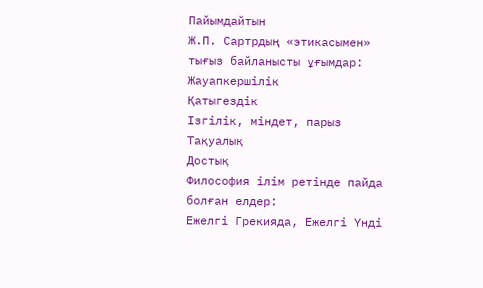Пайымдайтын
Ж.П. Сартрдың «этикасымен» тығыз байланысты ұғымдар:
Жауапкершілік
Қатыгездік
Ізгілік, міндет, парыз
Тақуалық
Достық
Философия ілім ретінде пайда болған елдер:
Ежелгі Грекияда, Ежелгі Үнді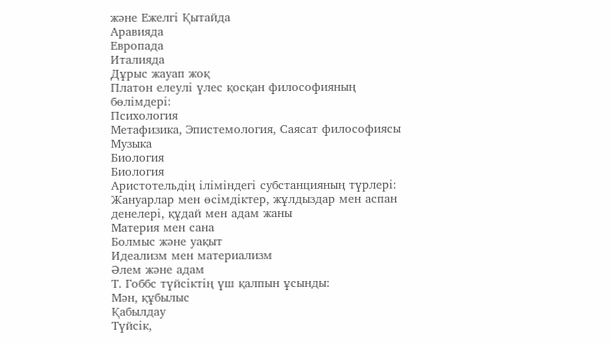және Ежелгі Қытайда
Аравияда
Европада
Италияда
Дұрыс жауап жоқ
Платон елеулі үлес қосқан философияның бөлімдері:
Психология
Метафизика, Эпистемология, Саясат философиясы
Музыка
Биология
Биология
Аристотельдің іліміндегі субстанцияның түрлері:
Жануарлар мен өсімдіктер, жұлдыздар мен аспан денелері, құдай мен адам жаны
Материя мен сана
Болмыс және уақыт
Идеализм мен материализм
Әлем және адам
Т. Гоббс түйсіктің үш қалпын ұсынды:
Мән, құбылыс
Қабылдау
Түйсік,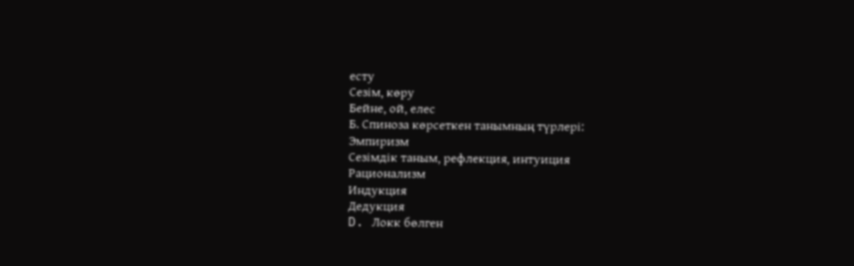есту
Сезім, көру
Бейне, ой, елес
Б. Спиноза көрсеткен танымның түрлері:
Эмпиризм
Сезімдік таным, рефлекция, интуиция
Рационализм
Индукция
Дедукция
D. Локк бөлген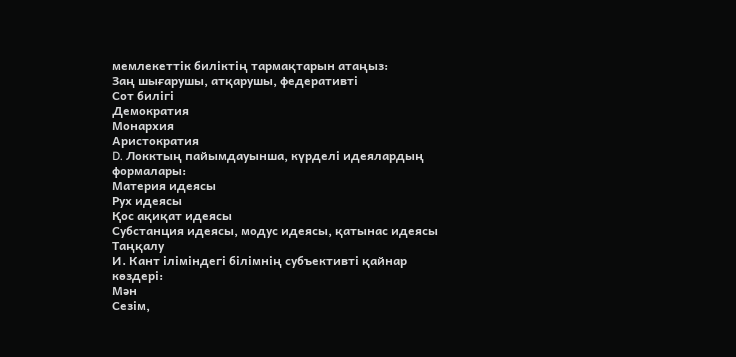мемлекеттік биліктің тармақтарын атаңыз:
Заң шығарушы, атқарушы, федеративті
Сот билігі
Демократия
Монархия
Аристократия
D. Локктың пайымдауынша, күрделі идеялардың формалары:
Материя идеясы
Рух идеясы
Қос ақиқат идеясы
Субстанция идеясы, модус идеясы, қатынас идеясы
Таңқалу
И. Кант іліміндегі білімнің субъективті қайнар көздері:
Мән
Сезім,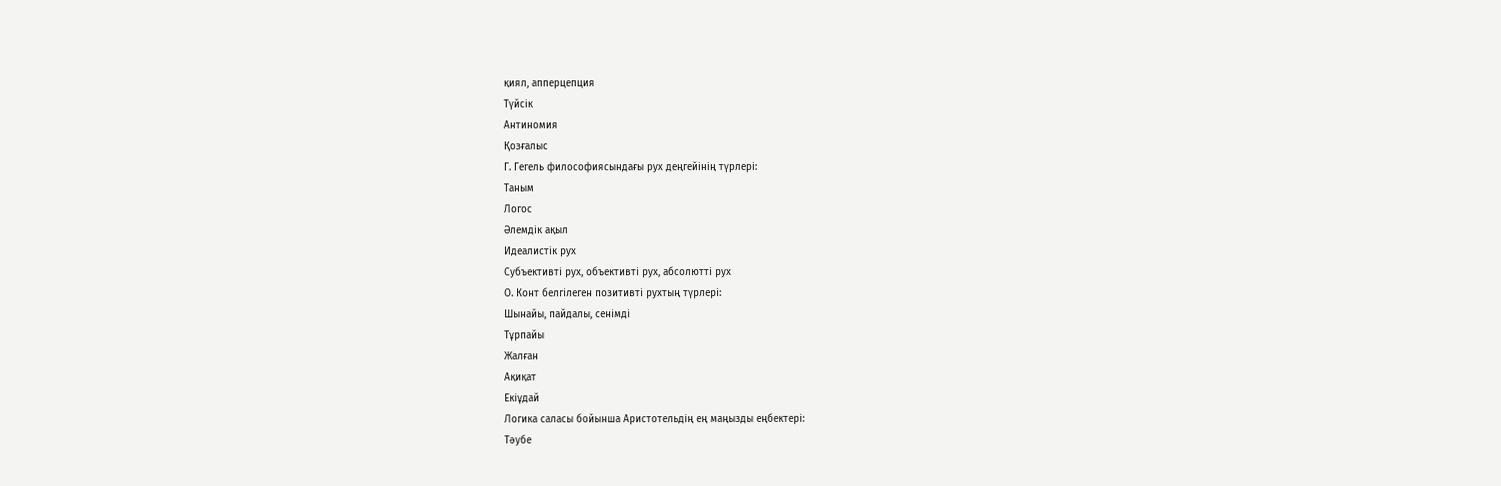қиял, апперцепция
Түйсік
Антиномия
Қозғалыс
Г. Гегель философиясындағы рух деңгейінің түрлері:
Таным
Логос
Әлемдік ақыл
Идеалистік рух
Субъективті рух, объективті рух, абсолютті рух
О. Конт белгілеген позитивті рухтың түрлері:
Шынайы, пайдалы, сенімді
Тұрпайы
Жалған
Ақиқат
Екіұдай
Логика саласы бойынша Аристотельдің ең маңызды еңбектері:
Тәубе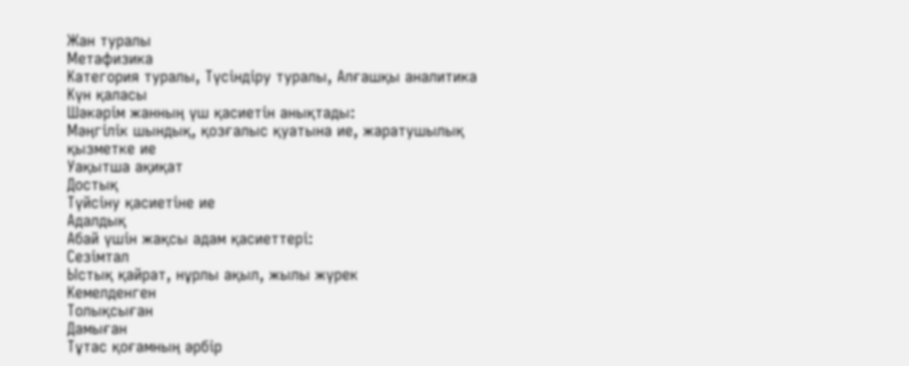Жан туралы
Метафизика
Категория туралы, Түсіндіру туралы, Алғашқы аналитика
Күн қаласы
Шәкәрім жанның үш қасиетін анықтады:
Мәңгілік шындық, қозғалыс қуатына ие, жаратушылық қызметке ие
Уақытша ақиқат
Достық
Түйсіну қасиетіне ие
Адалдық
Абай үшін жақсы адам қасиеттері:
Сезімтал
Ыстық қайрат, нұрлы ақыл, жылы жүрек
Кемелденген
Толықсыған
Дамыған
Тұтас қоғамның әрбір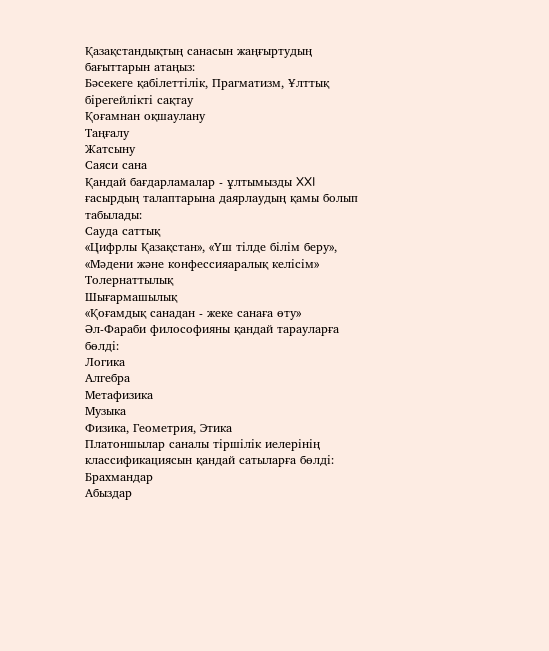Қазақстандықтың санасын жаңғыртудың бағыттарын атаңыз:
Бәсекеге қабілеттілік, Прагматизм, Ұлттық бірегейлікті сақтау
Қоғамнан оқшаулану
Таңғалу
Жатсыну
Саяси сана
Қандай бағдарламалар - ұлтымызды XXI ғасырдың талаптарына даярлаудың қамы болып табылады:
Сауда саттық
«Цифрлы Қазақстан», «Үш тілде білім беру», «Мәдени және конфессияаралық келісім»
Толернаттылық
Шығармашылық
«Қоғамдық санадан - жеке санаға өту»
Әл-Фараби философияны қандай тарауларға бөлді:
Логика
Алгебра
Метафизика
Музыка
Физика, Геометрия, Этика
Платоншылар саналы тіршілік иелерінің классификациясын қандай сатыларға бөлді:
Брахмандар
Абыздар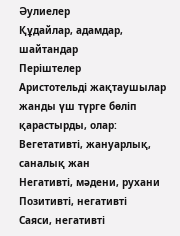Әулиелер
Құдайлар, адамдар, шайтандар
Періштелер
Аристотельді жақтаушылар жанды үш түрге бөліп қарастырды, олар:
Вегетативті, жануарлық, саналық жан
Негативті, мәдени, рухани
Позитивті, негативті
Саяси, негативті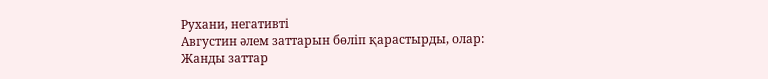Рухани, негативті
Августин әлем заттарын бөліп қарастырды, олар:
Жанды заттар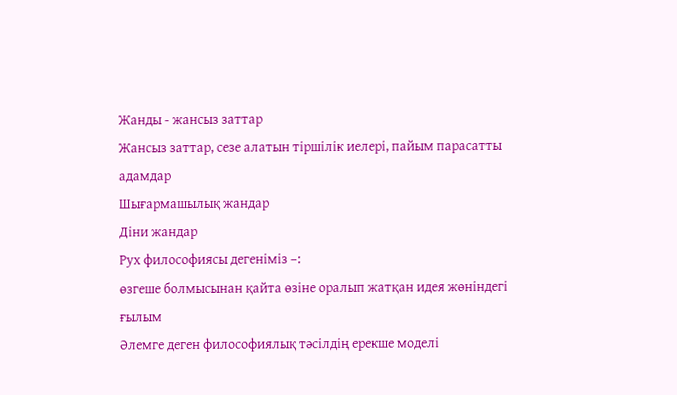Жанды - жансыз заттар
Жансыз заттар, сезе алатын тіршілік иелері, пайым парасатты адамдар
Шығармашылық жандар
Діни жандар
Рух философиясы дегеніміз –:
өзгеше болмысынан қайта өзіне оралып жатқан идея жөніндегі ғылым
Әлемге деген философиялық тәсілдің ерекше моделі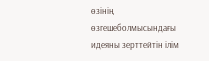өзінің өзгешеболмысындағы идеяны зерттейтін ілім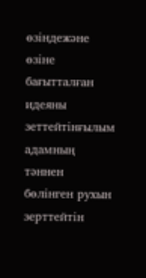өзіндежәне өзіне бағытталған идеяны зеттейтінғылым
адамның тәннен бөлінген рухын зерттейтін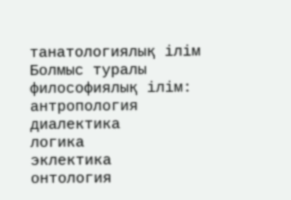танатологиялық ілім
Болмыс туралы философиялық ілім:
антропология
диалектика
логика
эклектика
онтология